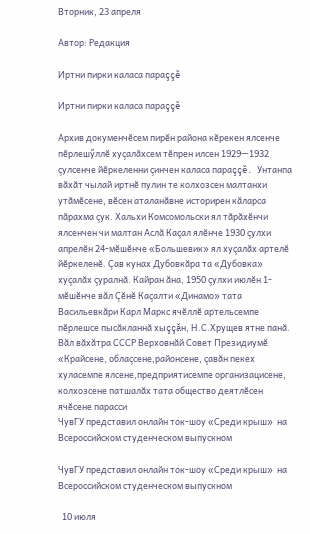Вторник, 23 апреля

Автор: Редакция

Иртни пирки каласа параççĕ

Иртни пирки каласа параççĕ

Архив докуменчĕсем пирĕн района кĕрекен ялсенче пĕрлешӳллĕ хуçалăхсем тĕпрен илсен 1929—1932 çулсенче йĕркеленни çинчен каласа параççĕ. Унтанпа вăхăт чылай иртнĕ пулин те колхозсен малтанхи утăмĕсене, вĕсен аталанăвне историрен кăларса пăрахма çук. Хальхи Комсомольски ял тăрăхĕнчи ялсенчен чи малтан Аслă Каçал ялĕнче 1930 çулхи апрелĕн 24-мĕшĕнче «Большевик» ял хуçалăх артелĕ йĕркеленĕ. Çав кунах Дубовкăра та «Дубовка» хуçалăх çуралнă. Кайран ăна, 1950 çулхи июлĕн 1-мĕшĕнче вăл Çĕнĕ Каçалти «Динамо» тата Васильевкăри Карл Маркс ячĕллĕ артельсемпе пĕрлешсе пысăкланнă хыççăн, Н.С.Хрущев ятне панă. Вăл вăхăтра СССР Верховнăй Совет Президиумĕ «Крайсене, облаçсене,районсене, çавăн пекех хуласемпе ялсене,предприятисемпе организацисене, колхозсене патшалăх тата общество деятлĕсен ячĕсене парасси
ЧувГУ представил онлайн ток-шоу «Среди крыш»  на Всероссийском студенческом выпускном

ЧувГУ представил онлайн ток-шоу «Среди крыш»  на Всероссийском студенческом выпускном

  10 июля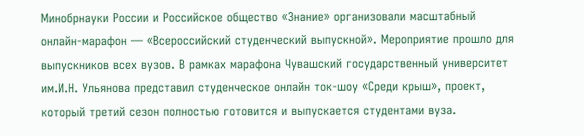Минобрнауки России и Российское общество «Знание» организовали масштабный онлайн-марафон — «Всероссийский студенческий выпускной». Мероприятие прошло для выпускников всех вузов. В рамках марафона Чувашский государственный университет им.И.Н. Ульянова представил студенческое онлайн ток-шоу «Среди крыш», проект, который третий сезон полностью готовится и выпускается студентами вуза.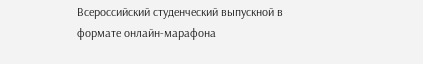Всероссийский студенческий выпускной в формате онлайн-марафона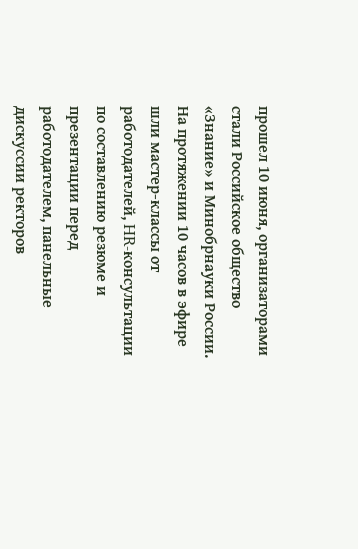прошел 10 июня, организаторами стали Российское общество «Знание» и Минобрнауки России. На протяжении 10 часов в эфире шли мастер-классы от работодателей, HR-консультации по составлению резюме и презентации перед работодателем, панельные дискуссии ректоров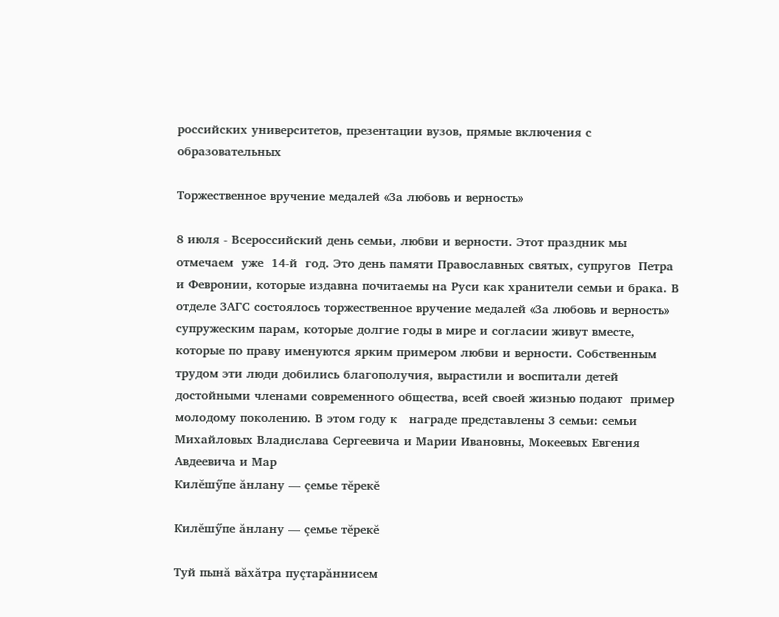российских университетов, презентации вузов, прямые включения с образовательных

Торжественное вручение медалей «За любовь и верность»

8 июля - Всероссийский день семьи, любви и верности. Этот праздник мы отмечаем  уже  14-й  год. Это день памяти Православных святых, супругов  Петра и Февронии, которые издавна почитаемы на Руси как хранители семьи и брака. В отделе ЗАГС состоялось торжественное вручение медалей «За любовь и верность»  супружеским парам, которые долгие годы в мире и согласии живут вместе, которые по праву именуются ярким примером любви и верности. Собственным трудом эти люди добились благополучия, вырастили и воспитали детей достойными членами современного общества, всей своей жизнью подают  пример молодому поколению. В этом году к   награде представлены 3 семьи: семьи Михайловых Владислава Сергеевича и Марии Ивановны, Мокеевых Евгения Авдеевича и Мар
Килĕшӳпе ăнлану — çемье тĕрекĕ

Килĕшӳпе ăнлану — çемье тĕрекĕ

Туй пынă вăхăтра пуçтарăннисем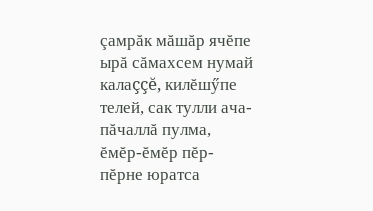çамрăк мăшăр ячĕпе ырă сăмахсем нумай калаççĕ, килĕшӳпе телей, сак тулли ача-пăчаллă пулма, ĕмĕр-ĕмĕр пĕр-пĕрне юратса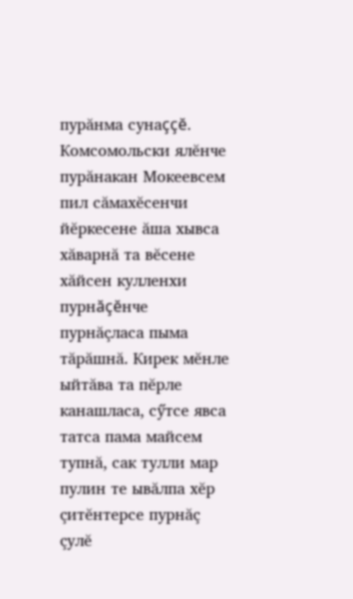пурăнма сунаççĕ. Комсомольски ялĕнче пурăнакан Мокеевсем пил сăмахĕсенчи йĕркесене ăша хывса хăварнă та вĕсене хăйсен кулленхи пурнăçĕнче пурнăçласа пыма тăрăшнă. Кирек мĕнле ыйтăва та пĕрле канашласа, сӳтсе явса татса пама майсем тупнă, сак тулли мар пулин те ывăлпа хĕр çитĕнтерсе пурнăç çулĕ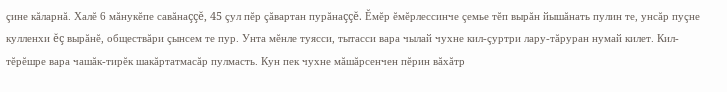çине кăларнă. Халĕ 6 мăнукĕпе савăнаççĕ, 45 çул пĕр çăвартан пурăнаççĕ. Ĕмĕр ĕмĕрлессинче çемье тĕп вырăн йышăнать пулин те, унсăр пуçне кулленхи ĕç вырăнĕ, обществăри çынсем те пур. Унта мĕнле туясси, тытасси вара чылай чухне кил-çуртри лару-тăруран нумай килет. Кил-тĕрĕшре вара чашăк-тирĕк шакăртатмасăр пулмасть. Кун пек чухне мăшăрсенчен пĕрин вăхăтр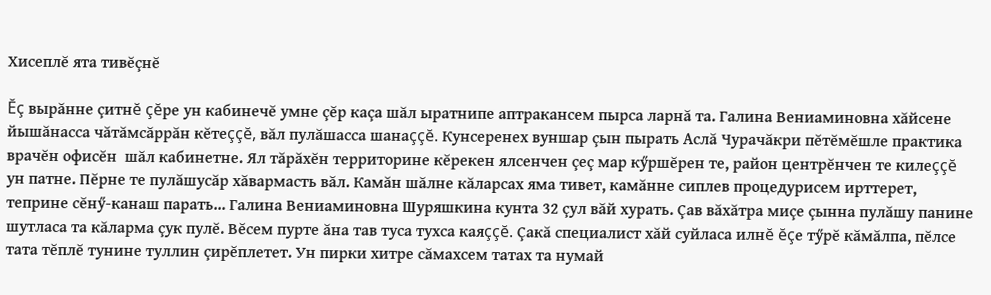Хисеплĕ ята тивĕçнĕ

Ĕç вырăнне çитнĕ çĕре ун кабинечĕ умне çĕр каçа шăл ыратнипе аптракансем пырса ларнă та. Галина Вениаминовна хăйсене йышăнасса чăтăмсăррăн кĕтеççĕ, вăл пулăшасса шанаççĕ. Кунсеренех вуншар çын пырать Аслă Чурачăкри пĕтĕмĕшле практика врачĕн офисĕн  шăл кабинетне. Ял тăрăхĕн территорине кĕрекен ялсенчен çеç мар кӳршĕрен те, район центрĕнчен те килеççĕ ун патне. Пĕрне те пулăшусăр хăвармасть вăл. Камăн шăлне кăларсах яма тивет, камăнне сиплев процедурисем ирттерет, теприне сĕнӳ-канаш парать... Галина Вениаминовна Шуряшкина кунта 32 çул вăй хурать. Çав вăхăтра миçе çынна пулăшу панине шутласа та кăларма çук пулĕ. Вĕсем пурте ăна тав туса тухса каяççĕ. Çакă специалист хăй суйласа илнĕ ĕçе тӳрĕ кăмăлпа, пĕлсе тата тĕплĕ тунине туллин çирĕплетет. Ун пирки хитре сăмахсем татах та нумай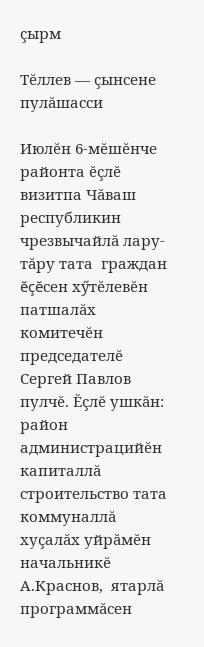çырм

Тĕллев — çынсене пулăшасси

Июлĕн 6-мĕшĕнче районта ĕçлĕ визитпа Чăваш республикин  чрезвычайлă лару-тăру тата  граждан ĕçĕсен хӳтĕлевĕн  патшалăх комитечĕн  председателĕ  Сергей Павлов пулчĕ. Ĕçлĕ ушкăн: район администрацийĕн капиталлă строительство тата коммуналлă хуçалăх уйрăмĕн  начальникĕ  А.Краснов,  ятарлă программăсен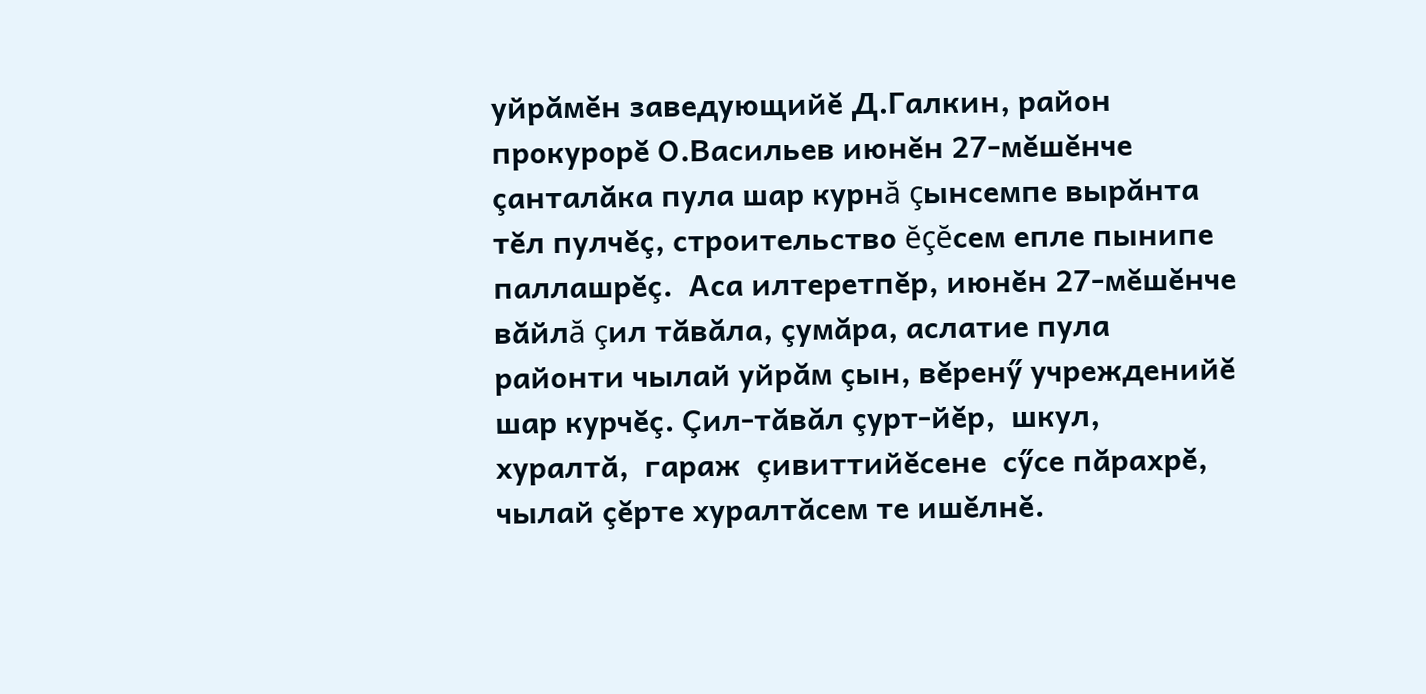уйрăмĕн заведующийĕ Д.Галкин, район прокурорĕ О.Васильев июнĕн 27-мĕшĕнче  çанталăка пула шар курнă çынсемпе вырăнта тĕл пулчĕç, строительство ĕçĕсем епле пынипе паллашрĕç.  Аса илтеретпĕр, июнĕн 27-мĕшĕнче вăйлă çил тăвăла, çумăра, аслатие пула районти чылай уйрăм çын, вĕренӳ учрежденийĕ шар курчĕç. Çил-тăвăл çурт-йĕр,  шкул, хуралтă,  гараж  çивиттийĕсене  сӳсе пăрахрĕ, чылай çĕрте хуралтăсем те ишĕлнĕ.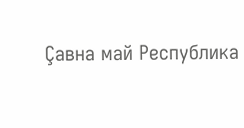Çавна май Республика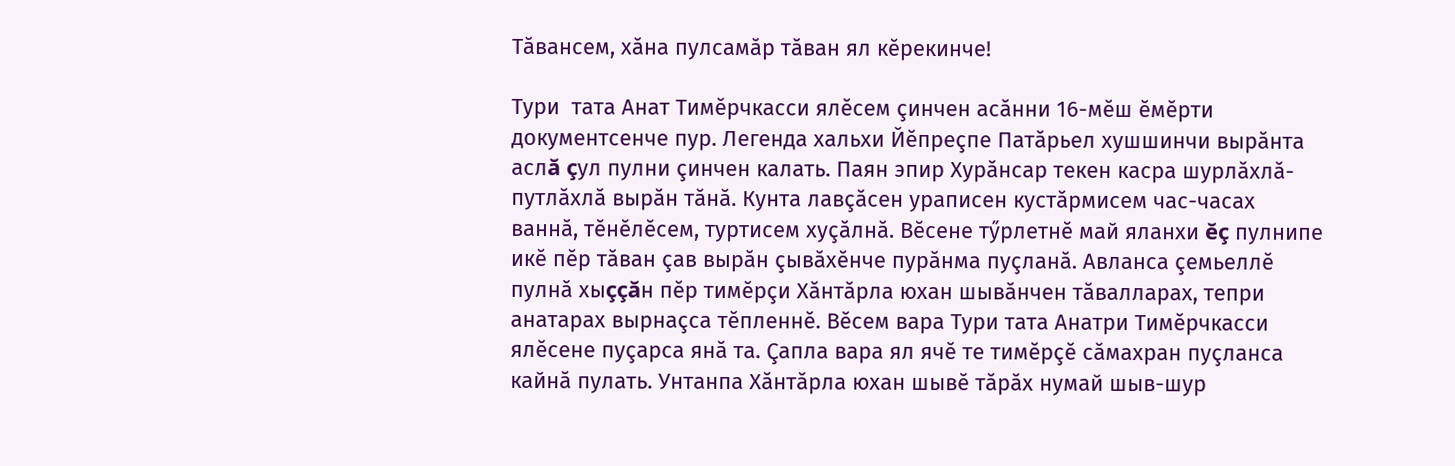Тăвансем, хăна пулсамăр тăван ял кĕрекинче!

Тури  тата Анат Тимĕрчкасси ялĕсем çинчен асăнни 16-мĕш ĕмĕрти документсенче пур. Легенда хальхи Йĕпреçпе Патăрьел хушшинчи вырăнта аслă çул пулни çинчен калать. Паян эпир Хурăнсар текен касра шурлăхлă-путлăхлă вырăн тăнă. Кунта лавçăсен ураписен кустăрмисем час-часах ваннă, тĕнĕлĕсем, туртисем хуçăлнă. Вĕсене тӳрлетнĕ май яланхи ĕç пулнипе икĕ пĕр тăван çав вырăн çывăхĕнче пурăнма пуçланă. Авланса çемьеллĕ пулнă хыççăн пĕр тимĕрçи Хăнтăрла юхан шывăнчен тăвалларах, тепри анатарах вырнаçса тĕпленнĕ. Вĕсем вара Тури тата Анатри Тимĕрчкасси ялĕсене пуçарса янă та. Çапла вара ял ячĕ те тимĕрçĕ сăмахран пуçланса кайнă пулать. Унтанпа Хăнтăрла юхан шывĕ тăрăх нумай шыв-шур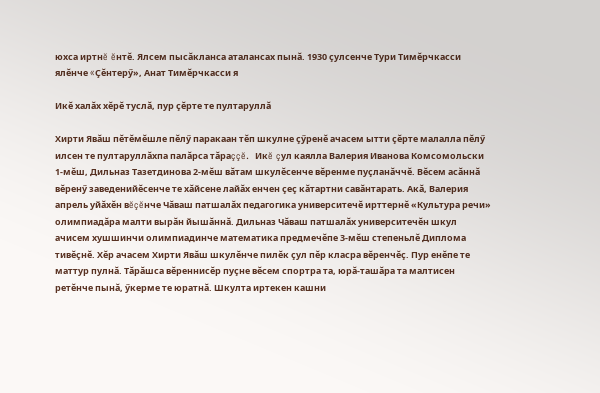юхса иртнĕ ĕнтĕ. Ялсем пысăкланса аталансах пынă. 1930 çулсенче Тури Тимĕрчкасси ялĕнче «Çĕнтерӳ», Анат Тимĕрчкасси я

Икĕ халăх хĕрĕ туслă, пур çĕрте те пултаруллă

Хирти Явăш пĕтĕмĕшле пĕлӳ паракаан тĕп шкулне çӳренĕ ачасем ытти çĕрте малалла пĕлӳ илсен те пултаруллăхпа палăрса тăраççĕ.  Икĕ çул каялла Валерия Иванова Комсомольски 1-мĕш, Дильназ Тазетдинова 2-мĕш вăтам шкулĕсенче вĕренме пуçланăччĕ. Вĕсем асăннă вĕренӳ заведенийĕсенче те хăйсене лайăх енчен çеç кăтартни савăнтарать. Акă, Валерия апрель уйăхĕн вĕçĕнче Чăваш патшалăх педагогика университечĕ ирттернĕ «Культура речи» олимпиадăра малти вырăн йышăннă. Дильназ Чăваш патшалăх университечĕн шкул ачисем хушшинчи олимпиадинче математика предмечĕпе 3-мĕш степеньлĕ Диплома тивĕçнĕ. Хĕр ачасем Хирти Явăш шкулĕнче пилĕк çул пĕр класра вĕренчĕç. Пур енĕпе те маттур пулнă. Тăрăшса вĕреннисĕр пуçне вĕсем спортра та, юрă-ташăра та малтисен ретĕнче пынă, ӳкерме те юратнă. Шкулта иртекен кашни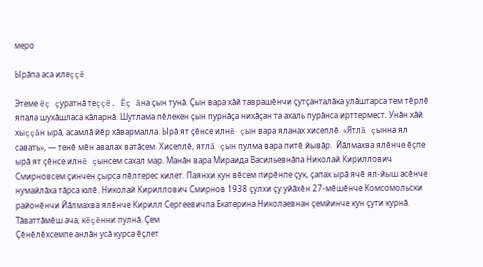меро

Ырăпа аса илеççĕ

Этеме ĕç çуратнă теççĕ. Ĕç ăна çын тунă. Çын вара хăй таврашĕнчи çутçанталăка улăштарса тем тĕрлĕ япала шухăшласа кăларнă. Шутлама пĕлекен çын пурнăçа нихăçан та ахаль пурăнса ирттермест. Унăн хăй хыççăн ырă, асамлă йĕр хăвармалла. Ырă ят çĕнсе илнĕ çын вара яланах хисеплĕ. «Ятлă çынна ял савать», — тенĕ мĕн авалах ватăсем. Хисеплĕ, ятлă çын пулма вара питĕ йывăр.  Йăлмахва ялĕнче ĕçпе ырă ят çĕнсе илнĕ çынсем сахал мар. Манăн вара Мираида Васильевнăпа Николай Кириллович Смирновсем çинчен çырса пĕлтерес килет. Паянхи кун вĕсем пирĕнпе çук, çапах ырă ячĕ ял-йыш асĕнче нумайлăха тăрса юлĕ. Николай Кириллович Смирнов 1938 çулхи çу уйăхĕн 27-мĕшĕнче Комсомольски районĕнчи Йăлмахва ялĕнче Кирилл Сергеевичпа Екатерина Николаевнан çемйинче кун çути курнă. Тăваттăмĕш ача, кĕçĕнни пулнă. Çем
Çĕнĕлĕхсемпе анлăн усă курса ĕçлет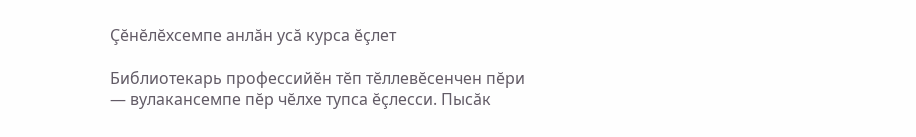Çĕнĕлĕхсемпе анлăн усă курса ĕçлет

Библиотекарь профессийĕн тĕп тĕллевĕсенчен пĕри — вулакансемпе пĕр чĕлхе тупса ĕçлесси. Пысăк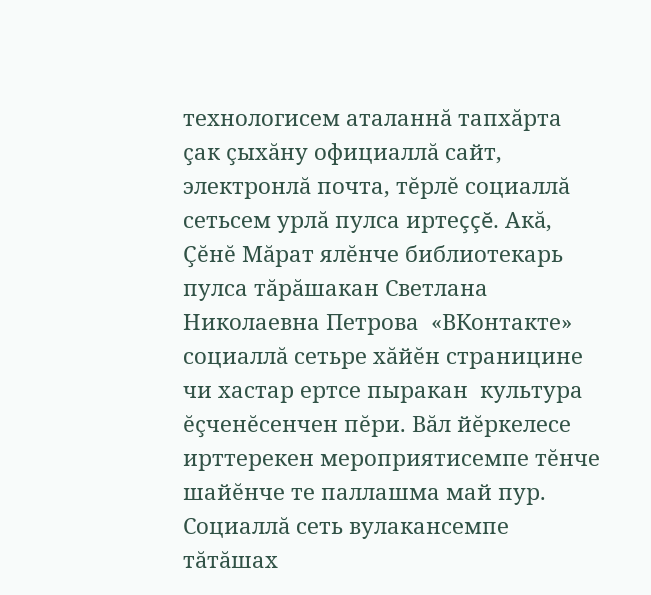технологисем аталаннă тапхăрта çак çыхăну официаллă сайт, электронлă почта, тĕрлĕ социаллă сетьсем урлă пулса иртеççĕ. Акă, Çĕнĕ Мăрат ялĕнче библиотекарь пулса тăрăшакан Светлана Николаевна Петрова  «ВКонтакте» социаллă сетьре хăйĕн страницине чи хастар ертсе пыракан  культура ĕçченĕсенчен пĕри. Вăл йĕркелесе ирттерекен мероприятисемпе тĕнче шайĕнче те паллашма май пур. Социаллă сеть вулакансемпе тăтăшах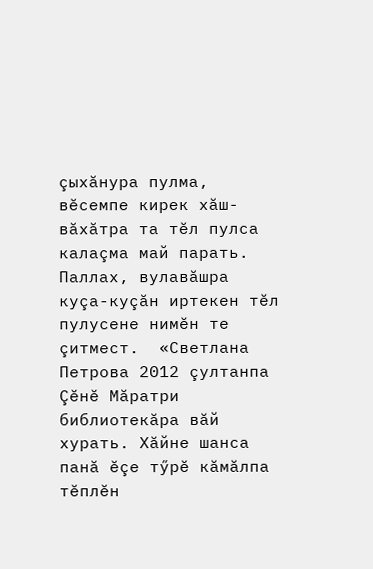çыхăнура пулма, вĕсемпе кирек хăш-вăхăтра та тĕл пулса калаçма май парать. Паллах, вулавăшра куçа-куçăн иртекен тĕл пулусене нимĕн те çитмест.  «Светлана Петрова 2012 çултанпа Çĕнĕ Мăратри библиотекăра вăй хурать. Хăйне шанса панă ĕçе тӳрĕ кăмăлпа тĕплĕн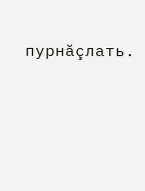пурнăçлать.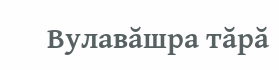Вулавăшра тăрă